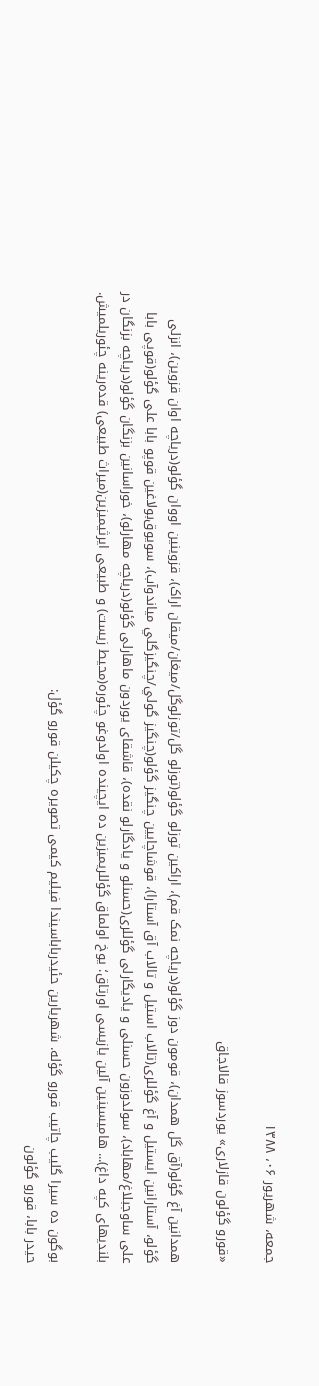جمعه، شهریور ۰۶، ۱۳۸۸

«قورو گؤلون قازلاری» یوردسوز قالاجاق

همدانین آغ گؤلو(آق گل همدان)، قومون دوز گؤلو(دریاچه نمک قم)، اراکین توزلو گؤلو(توزلو گل/توزلوگل/میغان/میقان اراک)، قزوینین اووان گؤلو(دریاچه اوان قزوین)، انزلی گؤلو، آستارانین ایستیل و آغ گؤللری(تالاب استیل و تالاب آق آستارا)، قوشاچایین چنگیز گؤلو(چنگيز گولي/چنگيزگلي میاندوآب)، سویوق‌بولاغین قوپو بابا علی گؤلو(قوپی بابا علی ساوجبلاغ/مهاباد)، سولدوزون حسنلی و یادیگارلی گؤللری(حسنلو و یادگارلو نقده)، قاشقای یوردون ماهارلی گؤلو(دریاچه مهارلو)، خوراسانین بزنگان گؤلو(درياچه بزنگان در بلنديهاى کپه داغ)... هامیسینین آلین یازیسی اورتاق؛ یوخ اولماق گؤللریمیزین ده ایچینده اولدوغو چئوره(محیط زیست) و طبیعی ایرثیمیزین(میراث طبیعی) قده‌رینه چئوریلمیش.

بوگون ده سیرا گلیب چاتیب قورو گؤله. شهریارین حئیدرباباسیندا فیلیم کیمی تصویره چکیلن قورو گؤل:
حیدر بابا، قورو گؤلون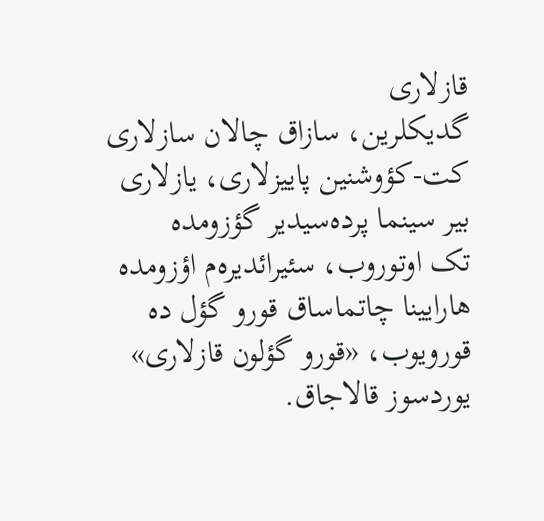قازلاری
گدیکلرین، سازاق چالان سازلاری
کت-کؤوشنین پاییزلاری، یازلاری
بیر سینما پرده‌سیدیر گؤزومده
تک اوتوروب، سئیرائدیره‌م اؤزومده
هارایینا چاتماساق قورو گؤل ده قورویوب، «قورو گؤلون قازلاری» یوردسوز قالاجاق.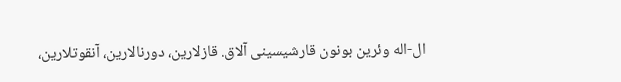ال-اله وئرین بونون قارشیسینی آلاق. قازلارین، دورنالارین، آنقوتلارین،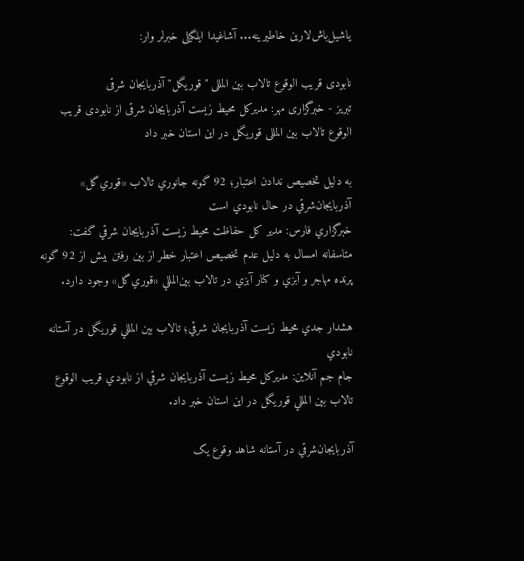یاشیل‌باش‌لارین خاطیرینه... آشاغیدا ایلگیلی خبرلر وار:

نابودی قریب الوقوع تالاب بین المللی "قوریگل" آذربایجان شرقی
تبریز - خبرگزاری مهر: مدیرکل محیط زیست آذربایجان شرقی از نابودی قریب الوقوع تالاب بین المللی قوریگل در این استان خبر داد

به دليل تخصيص ندادن اعتبار؛ 92 گونه جانوري تالاب «قوري‌گل» آذربايجان‌شرقي در حال نابودي است
خبرگزاري فارس: مدير كل حفاظت محيط زيست آذربايجان شرقي گفت: متاسفانه امسال به دليل عدم تخصيص اعتبار خطر از بين رفتن بيش از 92 گونه پرنده مهاجر و آبزي و كنار آبزي در تالاب بين‌المللي «قوري‌گل» وجود دارد.

هشدار جدي محيط زيست آذربايجان شرقي؛ تالاب بين المللي قوريگل در آستانه نابودي
جام جم آنلاين: مديرکل محيط زيست آذربايجان شرقي از نابودي قريب الوقوع تالاب بين المللي قوريگل در اين استان خبر داد.

آذربايجان‌شرقي در آستانه شاهد وقوع يک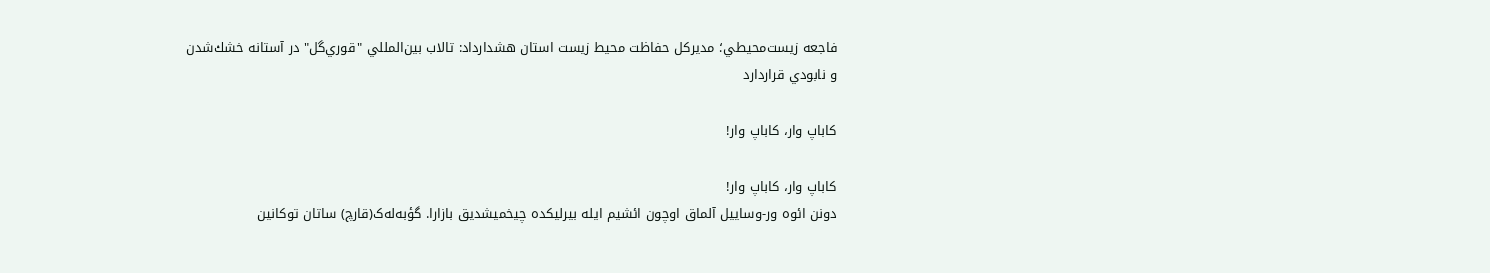فاجعه زيست‌محيطي؛ مديركل حفاظت محيط زيست استان هشدارداد: تالاب بين‌المللي "قوري‌گل" در آستانه خشك‌شدن و نابودي قراردارد

کاباپ وار، کاباپ وار!

کاباپ وار، کاباپ وار!
دونن ائوه ور-وساییل آلماق اوچون ائشیم ایله بیرلیکده چیخمیشدیق بازارا. گؤبه‌له‌ک(قارچ) ساتان توکانین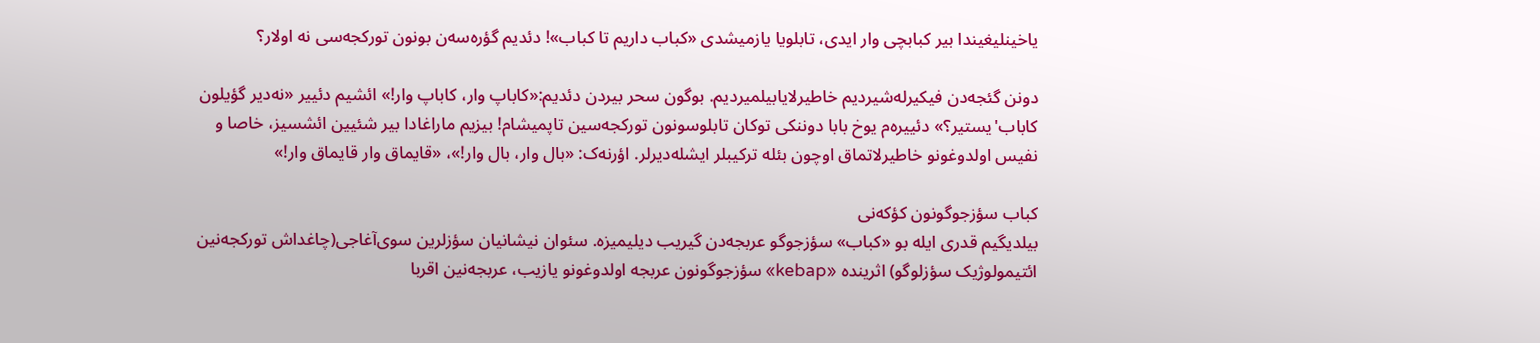یاخینلیغیندا بیر کبابچی وار ایدی، تابلویا یازمیشدی «کباب داریم تا کباب»! دئدیم گؤره‌سه‌ن بونون تورکجه‌سی نه اولار؟

دونن گئجه‌د‌ن فیکیرله‌شیردیم خاطیرلایابیلمیردیم. بوگون سحر بیردن دئدیم:«کاباپ وار، کاباپ وار!» ائشیم دئییر «نه‌دیر گؤیلون کاباب'یستیر؟» دئییره‌م یوخ بابا دوننکی توکان تابلوسونون تورکجه‌سین تاپمیشام! بیزیم ماراغادا بیر شئیین ائشسیز، خاصا و نفیس اولدوغونو خاطیرلاتماق اوچون بئله ترکیبلر ایشله‌دیرلر. اؤرنه‌ک: «بال وار، بال وار!»، «قایماق وار قایماق وار!»

کباب سؤزجوگونون کؤکه‌نی
بیلدیگیم قدری ایله بو «کباب» سؤزجوگو عربجه‌دن گیریب دیلیمیزه. سئوان نیشانیان سؤزلرین سوی‌آغاجی(چاغداش تورکجه‌نین ائتیمولوژیک سؤزلوگو) اثرینده «kebap» سؤزجوگونون عربجه اولدوغونو یازیب، عربجه‌نین اقربا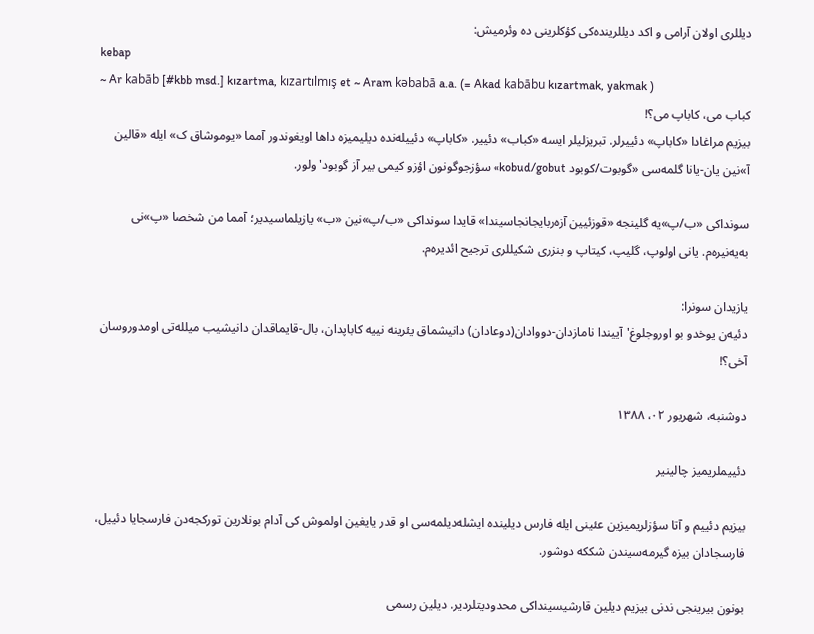دیللری اولان آرامی و اکد دیللرینده‌کی کؤکلرینی ده وئرمیش:
kebap
~ Ar kabāb [#kbb msd.] kızartma, kızartılmış et ~ Aram kəbabā a.a. (= Akad kabābu kızartmak, yakmak )
کباب می، کاباپ می؟!
بیزیم مراغادا «کاباپ» دئییرلر. تبریزلیلر ایسه «کباب» دئییر. «کاباپ» دئییله‌نده دیلیمیزه داها اویغوندور آمما «یوموشاق ک» ایله «قالین آ»نین یان-یانا گلمه‌سی «گوبوت/کوبود kobud/gobut» سؤزجوگونون اؤزو کیمی بیر آز گوبود'ولور.

سونداکی «ب/پ»یه گلینجه «قوزئیین آزه‌ربایجانجاسیندا» قایدا سونداکی «ب/پ»نین «ب» یازیلماسیدیر؛ آمما من شخصا «پ»نی به‌یه‌نیره‌م. یانی اولوپ، گلیپ، کیتاپ و بنزری شکیللری ترجیح ائدیره‌م.

یازیدان سونرا:
دئیه‌ن یوخدو بو اوروجلوغ'آییندا نامازدان-دووادان(دوعادان) دانیشماق یئرینه نییه کاباپدان، بال-قایماقدان دانیشیب میلله‌تی اومدوروسان آخی؟!

دوشنبه، شهریور ۰۲، ۱۳۸۸

دئییملریمیز چالینیر

بیزیم دئییم و آتا سؤزلریمیزین عئینی ایله فارس دیلینده ایشله‌دیلمه‌سی او قدر یایغین اولموش کی آدام بونلارین تورکجه‌دن فارسجایا دئییل، فارسجادان بیزه گیرمه‌سیندن شککه دوشور.

بونون بیرینجی ندنی بیزیم دیلین قارشیسینداکی محدودیتلردیر. دیلین رسمی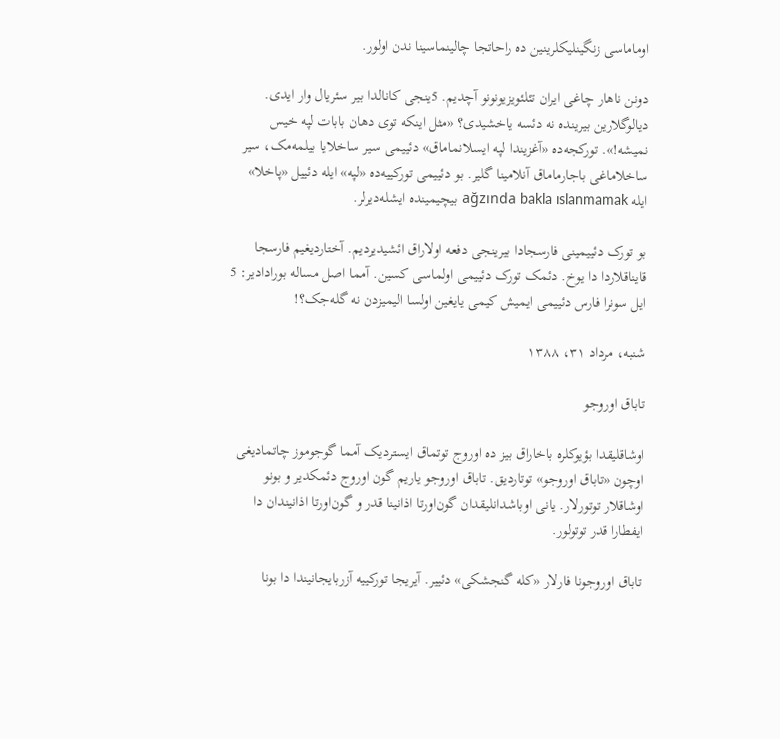اوماماسی زنگینلیکلرینین ده راحاتجا چالینماسینا ندن اولور.

دونن ناهار چاغی ایران تئلئویزیونونو آچدیم. 5ینجی کانالدا بیر سئریال وار ایدی. دیالوگلارین بیرینده نه دئسه یاخشیدی؟ «مثل اینکه توی دهان بابات لپه خیس نمیشه!». تورکجه‌ده «آغزیندا لپه ایسلانماماق» دئییمی سیر ساخلایا بیلمه‌مک، سیر ساخلاماغی باجارماماق آنلامینا گلیر. بو دئییمی تورکییه‌ده «لپه» ایله دئییل «پاخلا» ایله ağzında bakla ıslanmamak بیچیمینده ایشله‌دیرلر.

بو تورک دئییمینی فارسجادا بیرینجی دفعه اولاراق ائشیدیردیم. آختاردیغیم فارسجا قایناقلاردا دا یوخ. دئمک تورک دئییمی اولماسی کسین. آمما اصل مساله بورادادیر: 5 ایل سونرا فارس دئییمی ایمیش کیمی یایغین اولسا الیمیزدن نه گله‌جک؟!

شنبه، مرداد ۳۱، ۱۳۸۸

تاباق اوروجو

اوشاقلیقدا بؤیوکلره باخاراق بیز ده اوروج توتماق ایستردیک آمما گوجوموز چاتمادیغی اوچون «تاباق اوروجو» توتاردیق. تاباق اوروجو یاریم گون اوروج دئمکدیر و بونو اوشاقلار توتورلار. یانی اوباشدانلیقدان گون‌اورتا اذانینا قدر و گون‌اورتا اذانیندان دا ایفطارا قدر توتولور.

تاباق اوروجونا فارلار «کله گنجشکی» دئییر. آیریجا تورکییه آزربایجانیندا دا بونا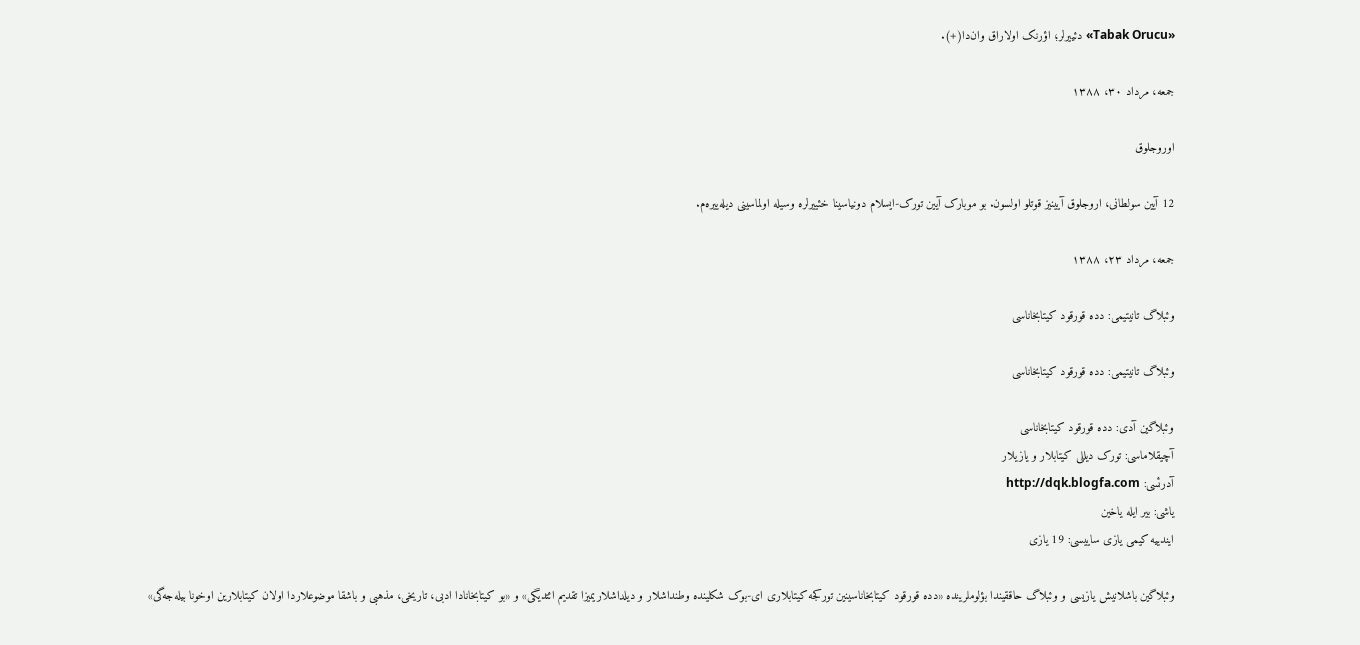«Tabak Orucu» دئییرلر؛ اؤرنک اولاراق وان‌دا(+).

جمعه، مرداد ۳۰، ۱۳۸۸

اوروجلوق

12 آیین سولطانی، اروجلوق آیینیز قوتلو اولسون. بو موبارک آیین تورک-ایسلام دونیاسینا خئییرلره وسیله اولماسینی دیله‌ییره‌م.

جمعه، مرداد ۲۳، ۱۳۸۸

وئبلاگ تانیتیمی: دده قورقود کیتابخاناسی

وئبلاگ تانیتیمی: دده قورقود کیتابخاناسی

وئبلاگین آدی: دده قورقود کیتابخاناسی
آچیقلاماسی: تورک دیللی کیتابلار و یازیلار
آدرئسی: http://dqk.blogfa.com
یاشی: بیر ایله یاخین
ایندییه کیمی یازی ساییسی: 19 یازی

وئبلاگین باشلانیش یازیسی و وئبلاگ حاققیندا بؤلوملرینده «دده قورقود کیتابخاناسینین تورکجه کیتابلاری ای-بوک شکلینده وطنداشلار و دیلداشلاریمیزا تقدیم ائتدیگی» و «بو کیتابخانادا ادبی، تاریخی، مذهبی و باشقا موضوعلاردا اولان کیتابلارین اوخونا بیله‌جه‌گی»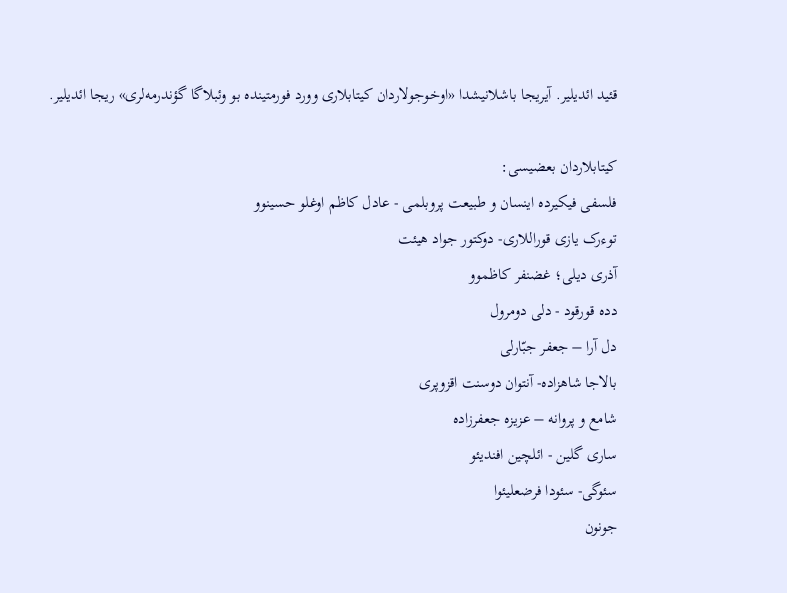قئید ائدیلیر. آیریجا باشلانیشدا «اوخوجولاردان کیتابلاری وورد فورمتینده بو وئبلاگا گؤندرمه‌لری» ریجا ائدیلیر.

کیتابلاردان بعضیسی:
فلسفی فیکیرده اینسان و طبیعت پروبلمی - عادل کاظم اوغلو حسینوو
توءرک یازی قوراللاری- دوکتور جواد هیئت
آذری دیلی؛ غضنفر کاظموو
دده قورقود - دلی دومرول
دل آرا – جعفر جبّارلی
بالاجا شاهزاده- آنتوان دوسنت اقزوپری
شامع و پروانه – عزیزه جعفرزاده
ساری گلین - ائلچین افندیئو
سئوگی- سئودا فرضعلیئوا
جونون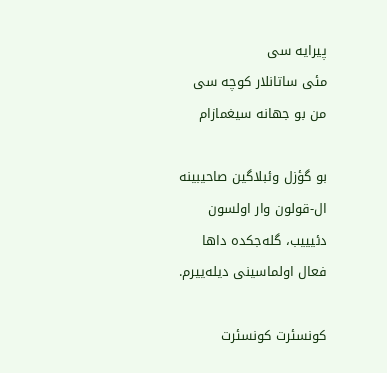پیرایه سی
مئی ساتانلار کوچه سی
من بو جهانه سیغمازام

بو گؤزل وئبلاگین صاحیبینه ال-قولون وار اولسون دئیییب، گله‌جکده داها فعال اولماسینی دیله‌ییرم.

کونسئرت کونسئرت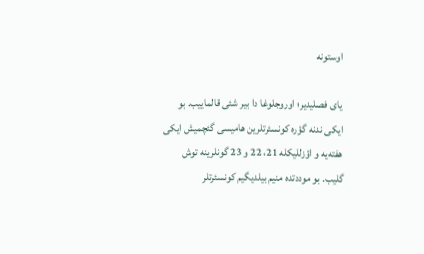اوستونه

یای فصلیدیر؛ اوروجلوغا دا بیر شئی قالماییب. بو ایکی ندنه گؤره کونسئرتلرین هامیسی گئچمیش ایکی هفته‌یه و اؤزللیکله 21، 22 و 23 گونلرینه توش گلیب. بو موددتده منیم بیلدیگیم کونسئرتلر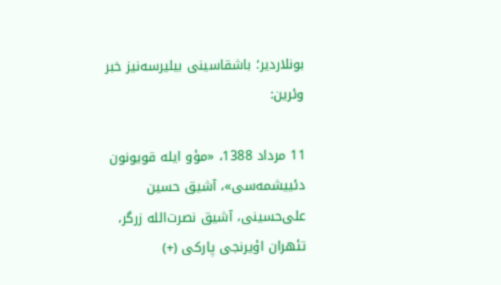بونلاردیر؛ باشقاسینی بیلیرسه‌نیز خبر وئرین:

11 مرداد 1388، «مؤو ایله قویونون دئییشمه‌سی»، آشیق حسین علی‌حسینی، آشیق نصرت‌الله زرگر، تئهران اؤیرنجی پارکی (+)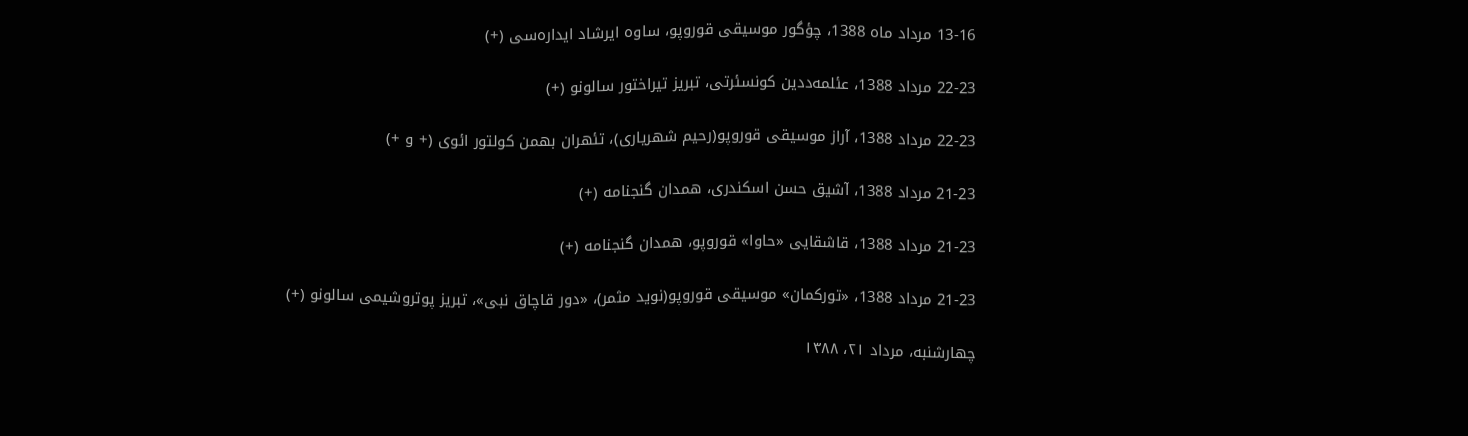13-16 مرداد ماه 1388، چؤگور موسیقی قوروپو، ساوه ایرشاد ایداره‌سی (+)

22-23 مرداد 1388، عئلمه‌ددین کونسئرتی، تبریز تیراختور سالونو (+)

22-23 مرداد 1388، آراز موسیقی قوروپو(رحیم شهریاری)، تئهران بهمن کولتور ائوی (+ و +)

21-23 مرداد 1388، آشیق حسن اسکندری، همدان گنجنامه (+)

21-23 مرداد 1388، قاشقایی «حاوا» قوروپو، همدان گنجنامه (+)

21-23 مرداد 1388، «تورکمان» موسیقی قوروپو(نوید مثمر)، «دور قاچاق نبی»، تبریز پوتروشیمی سالونو (+)

چهارشنبه، مرداد ۲۱، ۱۳۸۸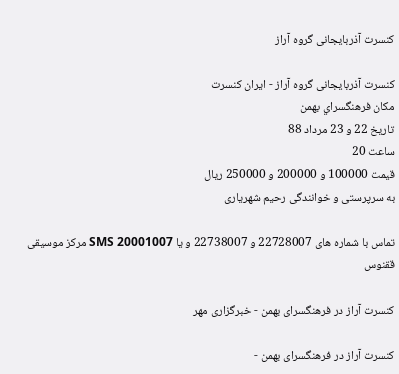کنسرت آذربایجانی گروه آراز

کنسرت آذربایجانی گروه آراز - ایران کنسرت
مکان فرهنگسراي بهمن
تاریخ 22 و 23 مرداد 88
ساعت 20
قیمت 100000 و 200000 و 250000 ریال
به سرپرستی و خوانندگی رحیم شهریاری

تماس با شماره های 22728007 و 22738007 و یا SMS 20001007 مرکز موسیقی ققنوس

کنسرت آراز در فرهنگسرای بهمن - خبرگزاری مهر

کنسرت آراز در فرهنگسرای بهمن -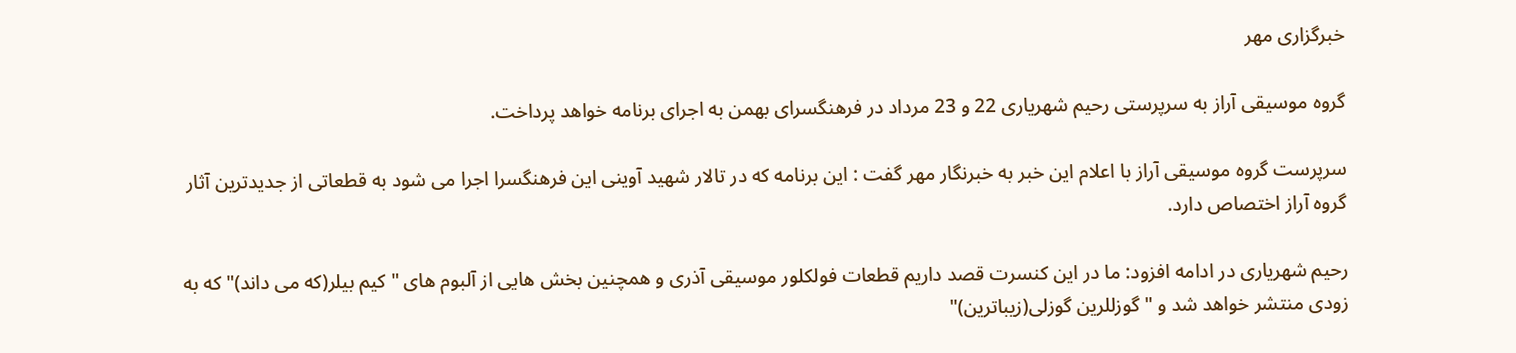خبرگزاری مهر

گروه موسیقی آراز به سرپرستی رحیم شهریاری 22 و 23 مرداد در فرهنگسرای بهمن به اجرای برنامه خواهد پرداخت.

سرپرست گروه موسیقی آراز با اعلام این خبر به خبرنگار مهر گفت : این برنامه که در تالار شهید آوینی این فرهنگسرا اجرا می شود به قطعاتی از جدیدترین آثار گروه آراز اختصاص دارد.

رحیم شهریاری در ادامه افزود: ما در این کنسرت قصد داریم قطعات فولکلور موسیقی آذری و همچنین بخش هایی از آلبوم های "کیم بیلر(که می داند)" که به زودی منتشر خواهد شد و "گوزللرین گوزلی(زیباترین)"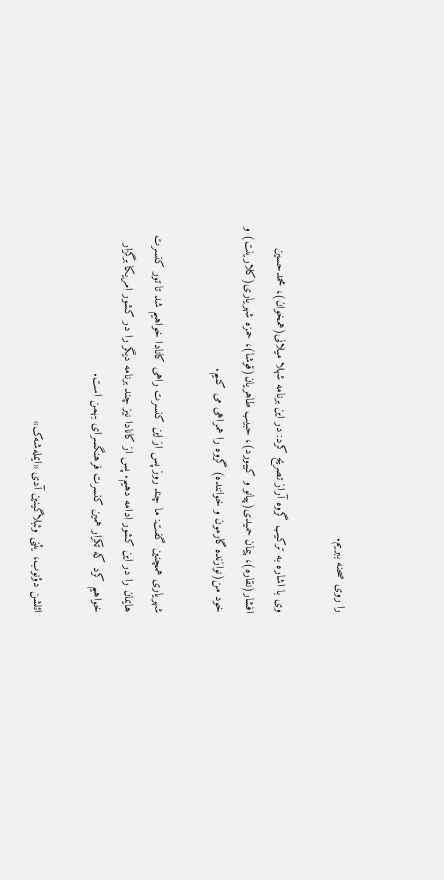را روی صحنه ببریم.

وی با اشاره به ترکیب گروه آراز تصریح کرد: در این برنامه شهلا میلانی(همخوان)، محمدحسین افشار(نقاره)، پیمان حمیدی(پیانو و کیبورد)، حبیب طاهریان(قوشا)، حمزه شهریاری(کلارینت) و خود من(نوازنده گارمون و خواننده) گروه را همراهی می کنیم.

شهریاری همچنین گفت: ما چند روز پس از این کنسرت راهی کانادا خواهیم شد تا تور کنسرت هایمان را در این کشور ادامه دهیم. پس از کانادا نیز چند برنامه دیگر را در کشور امریکا برگزار خواهیم کرد که تکرار همین کنسرت فرهنگسرای بهمن است.

ائلشن دؤنوب، یئنی وئبلاگینین آدی «ایمله‌شه‌ک»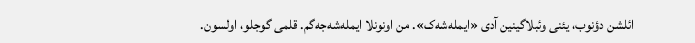ائلشن دؤنوب، یئنی وئبلاگینین آدی «ایمله‌شه‌ک». من اونونلا ایمله‌شه‌جه‌گم. قلمی گوجلو، اولسون.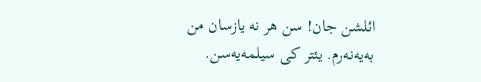ائلشن جان! سن هر نه یازسان من به‌یه‌نه‌رم. یئتر کی سیلمه‌یه‌سن.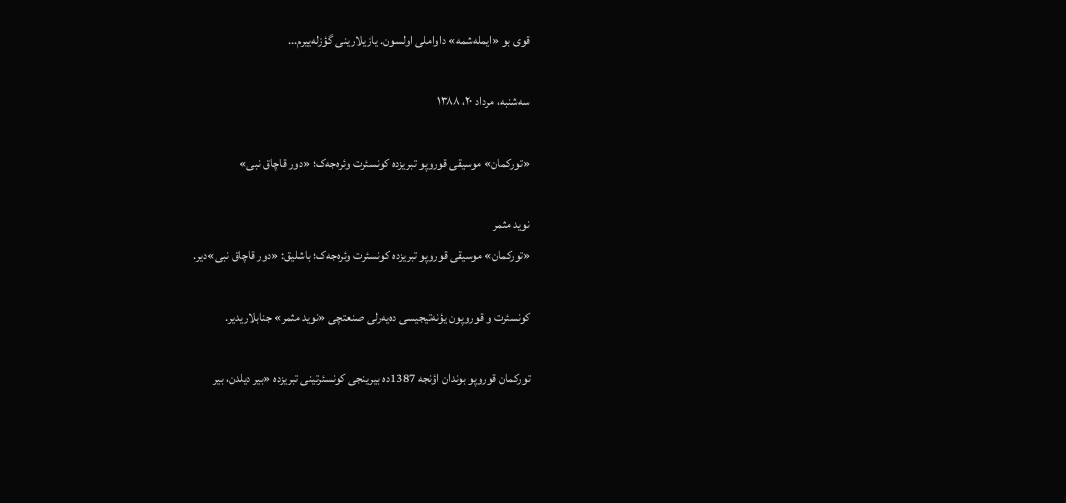قوی بو «ایمله‌شمه» داواملی اولسون. یازیلارینی گؤزله‌ییرم...

سه‌شنبه، مرداد ۲۰، ۱۳۸۸

«تورکمان» موسیقی قوروپو تبریزده کونسئرت وئره‌جه‌ک؛ «دور قاچاق نبی»

نوید مثمر
«تورکمان» موسیقی قوروپو تبریزده کونسئرت وئره‌جه‌ک؛ باشلیق: «دور قاچاق نبی»دیر.

کونسئرت و قوروپون یؤنه‌تیجیسی ده‌یه‌رلی صنعتچی «نوید مثمر» جنابلاریدیر.

تورکمان قوروپو بوندان اؤنجه 1387ده بیرینجی کونسئرتینی تبریزده «بیر دیلدن، بیر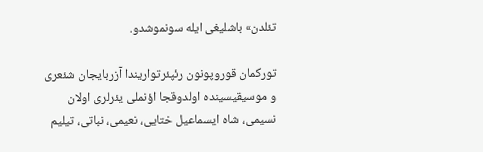تئلدن» باشلیغی ایله سونموشدو.

تورکمان قوروپونون رئپئرتواریندا آزربایجان شئعری و موسیقیسینده اولدوقجا اؤنملی یئرلری اولان نسیمی، شاه ایسماعیل ختایی، نعیمی، نباتی، تیلیم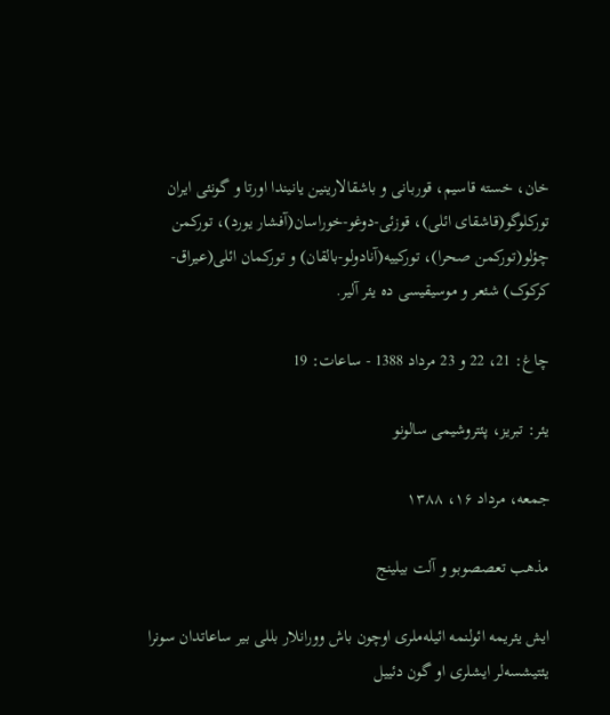خان، خسته قاسیم، قوربانی و باشقالارینین یانیندا اورتا و گونئی ایران تورکلوگو(قاشقای ائلی)، قوزئی-دوغو-خوراسان(آفشار یورد)، تورکمن چؤلو(تورکمن صحرا)، تورکییه(آنادولو-بالقان) و تورکمان ائلی(عیراق-کرکوک) شئعر و موسیقیسی ده یئر آلیر.

چاغ: 21، 22 و 23 مرداد 1388 - ساعات: 19

یئر: تبریز، پئتروشیمی سالونو

جمعه، مرداد ۱۶، ۱۳۸۸

مذهب تعصصوبو و آلت بیلینج

ایش یئریمه ائولنمه ائیله‌ملری اوچون باش وورانلار بللی بیر ساعاتدان سونرا یئتیشسه‌لر ایشلری او گون دئییل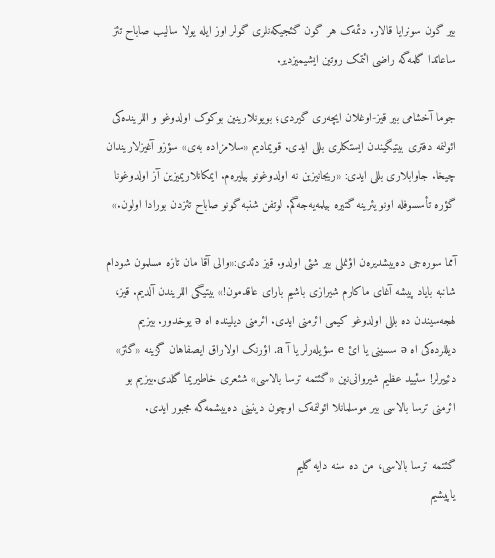بیر گون سونرایا قالار. دئمه‌ک هر گون گئجیکه‌نلری گولر اوز ایله یولا سالیب صاباح تئز ساعاتدا گلمه‌گه راضی ائتمک روتین ایشیمیزدیر.

جوما آخشامی بیر قیز-اوغلان ایچه‌ری گیردی؛ بویونلارینین بوکوک اولدوغو و اللرینده‌کی ائولنمه دفتری بیتیگیندن ایستکلری بللی ایدی. قویمادیم «سلامزاده به‌ی» سؤزو آغیزلاریندان چیخا. جاوابلاری بللی ایدی: «ریجانیزین نه اولدوغونو بیلیره‌م. ایمکانلاریمیزین آز اولدوغونا گؤره تأسسوفله اونو یئرینه گتیره بیلمه‌یه‌جه‌گم. لوتفن شنبه گونو صاباح تئزدن بورادا اولون.»

آمما سوره‌جی ده‌ییشدیره‌ن اؤنملی بیر شئی اولدو. قیز دئدی:«والی آقا مان تازه مسلمون شودام شانبه بایاد پیشه آغای ماکارم شیرازی باشیم بارای عاقدمون!» بیتیگی اللریندن آلدیم. قیز، لهجه‌سیندن ده بللی اولدوغو کیمی ائرمنی ایدی. ائرمنی دیلینده اه ə یوخدور. بیزیم دیللرده‌کی اه ə سسینی یا ائ e سؤیله‌رلر یا آ a. اؤرنک اولاراق ایصفاهان گزینه «گئز» دئییرلر! سئیید عظیم شیروانی‌نین «گئتمه ترسا بالاسی» شئعری خاطیریما گلدی.بیزیم بو ائرمنی ترسا بالاسی بیر موسلمانلا ائولنمه‌ک اوچون دینینی ده‌ییشمه‌گه مجبور ایدی.

گئتمه ترسا بالاسی، من ده سنه دایه گلیم
یاپیشیم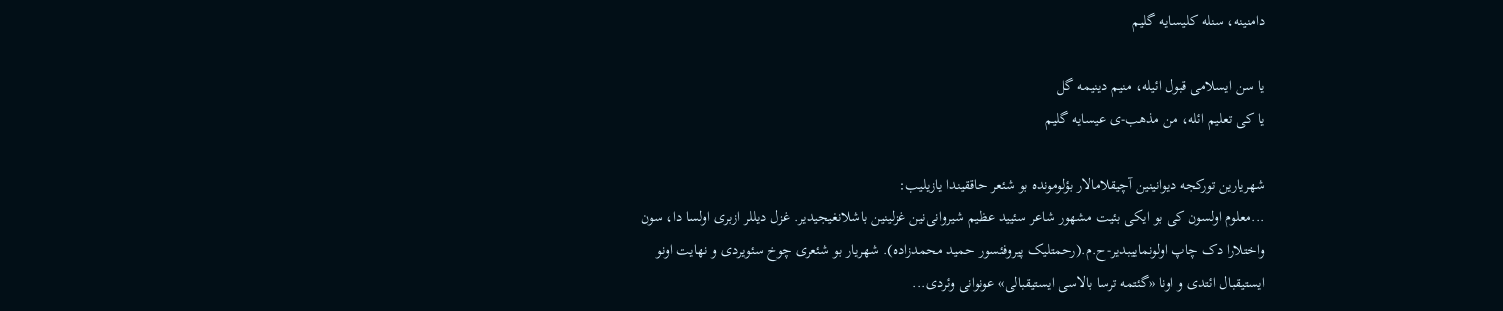دامنینه، سنله کلیسایه گلیم

یا سن ایسلامی قبول ائیله، منیم دینیمه گل
یا کی تعلیم ائله، من مذهب-ی عیسایه گلیم

شهریارین تورکجه دیوانینین آچیقلامالار بؤلومونده بو شئعر حاققیندا یازیلیب:
...معلوم اولسون کی بو ایکی بئیت مشهور شاعر سئیید عظیم شیروانی‌نین غزلینین باشلانغیجیدیر. غزل دیللر ازبری اولسا دا، سون واختلارا دک چاپ اولونماییبدیر-ح.م.(رحمتلیک پیروفئسور حمید محمدزاده). شهریار بو شئعری چوخ سئویردی و نهایت اونو ایستیقبال ائتدی و اونا «گئتمه ترسا بالاسی ایستیقبالی» عونوانی وئردی...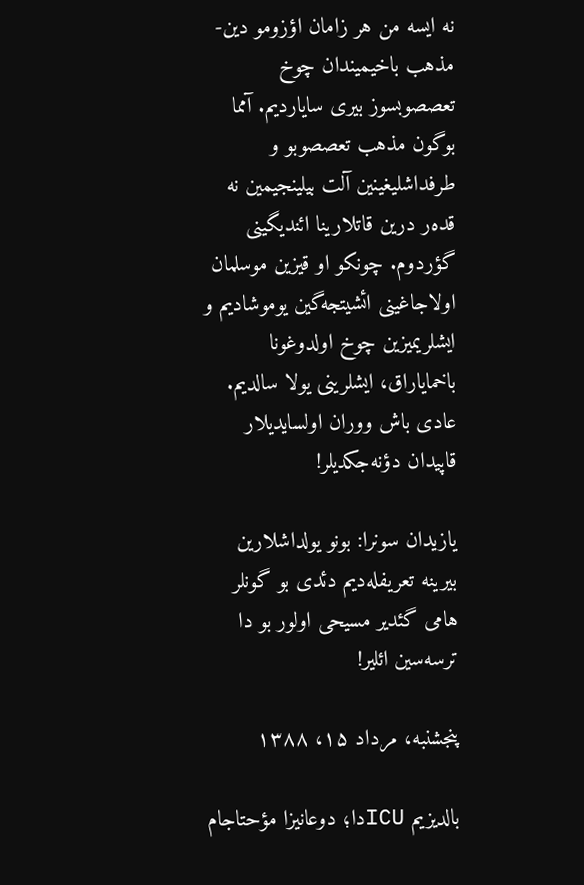نه ایسه من هر زامان اؤزومو دین-مذهب باخیمیندان چوخ تعصصوبسوز بیری سایاردیم. آمما بوگون مذهب تعصصوبو و طرفداشلیغینین آلت بیلینجیمین نه قده‌ر درین قاتلارینا ائندیگینی گؤردوم. چونکو او قیزین موسلمان اولاجاغینی ائشیتجه‌گین یوموشادیم و ایشلریمیزین چوخ اولدوغونا باخمایاراق، ایشلرینی یولا سالدیم. عادی باش ووران اولسایدیلار قاپیدان دؤنه‌جکدیلر!

یازیدان سونرا: بونو یولداشلارین بیرینه تعریفله‌دیم دئدی بو گونلر هامی گئدیر مسیحی اولور بو دا ترسه‌سین ائلیر!

پنجشنبه، مرداد ۱۵، ۱۳۸۸

بالدیزیم ICUدا؛ دوعانیزا مؤحتاجام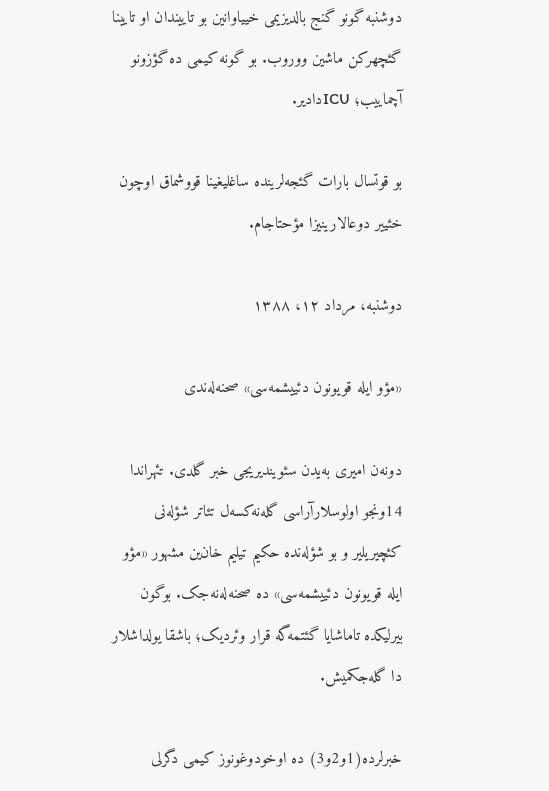دوشنبه گونو گنج بالدیزیمی خییاوانین بو تاییندان او تایینا گئچهرکن ماشین ووروب. بو گونه کیمی ده گؤزونو آچماییب؛ ICUدادیر.

بو قوتسال بارات گئجه‌لرینده ساغلیغینا قووشماق اوچون خئییر دوعالارینیزا مؤحتاجام.

دوشنبه، مرداد ۱۲، ۱۳۸۸

«مؤو ایله قویونون دئییشمه‌سی» صحنه‌له‌ندی

دونه‌ن امیری به‌یدن سئویندیریجی خبر گلدی. تئهراندا 14ونجو اولوسلارآراسی گله‌نه‌کسه‌ل تئاتر شؤله‌نی کئچیریلیر و بو شؤله‌نده حکیم ‌تیلیم خان‌ین مشهور «مؤو ایله قویونون دئییشمه‌سی» ده صحنه‌له‌نه‌جک. بوگون بیرلیکده تاماشایا گئتمه‌گه قرار وئردیک؛ باشقا یولداشلار دا گله‌جکمیش.

خبرلرده(1و2و3) ده اوخودوغونوز کیمی دگرلی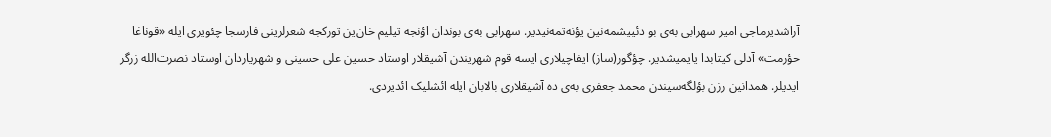آراشدیرماجی امیر سهرابی به‌ی بو دئییشمه‌نین یؤنه‌تمه‌نیدیر. سهرابی به‌ی بوندان اؤنجه تیلیم خان‌ین تورکجه شعرلرینی فارسجا چئویری ایله «قوناغا حؤرمت» آدلی کیتابدا یایمیشدیر. چؤگور(ساز) ایفاچیلاری ایسه قوم شهریندن آشیقلار اوستاد حسین علی حسینی و شهریاردان اوستاد نصرت‌الله زرگر ایدیلر. همدانین رزن بؤلگه‌سیندن محمد جعفری به‌ی ده آشیقلاری بالابان ایله ائشلیک ائدیردی.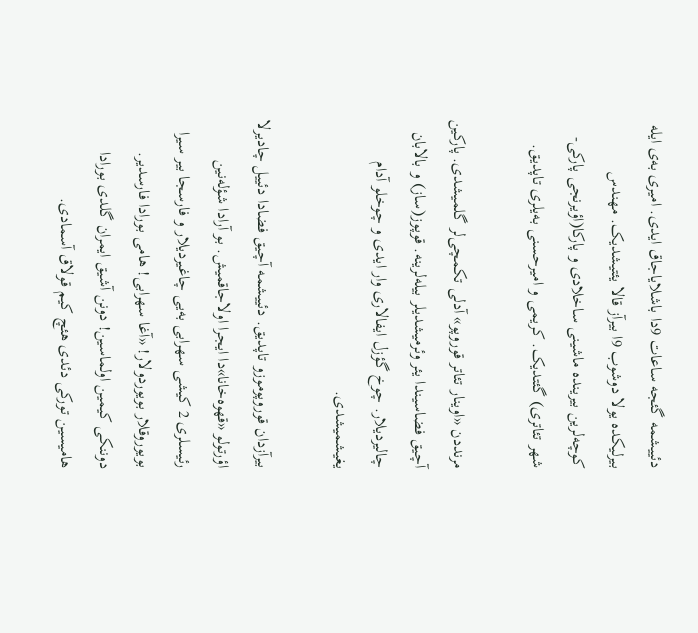دئییشمه گئجه ساعات 9دا باشلایاجاق ایدی. امیری به‌ی ایله بیرلیکده یولا دوشوب 9ا بیرآز قالا یئتیشدیک. مهندس کوچه‌لرین بیرینده ماشینی ساخلادی و پارکا(اؤیرنجی پارکی-شهر تئاتری) گئتدیک. کریمی و امیرحسنی به‌یلری تاپدیق.

مرنددن «اوینار تئاتر قوروپو» آدلی تکمچی‌لر گلمیشدی. پارکین آچیق فضاسیندا یئر وئرمیشدیلر بیله‌لرینه. قوپوز(ساز) و بالابان چالیردیلار. چوخ گؤزل ایفالاری وار ایدی و چوخلو آدام یغیشمیشدی.

بیرآزدان قوروپوموزو تاپدیق. دئییشمه آچیق فضادا دئییل چادیرلا اؤرتولو «قهوه‌خانا»دا ایجرا اولاجاقمیش. بو آرادا شؤله‌نین رئیسلری 2 کیشی سهرابی به‌یی چاغیردیلار و فارسجا بیر سیرا بویوروقلار بویوردولار! «آغا سهرابی! هامی بورادا فارسدیر. دوننکی کیمین اولماسین! دونن آشیق ایمران گلدی بورادا هامیسین تورکی دئدی هئچ کیم قولاق آسمادی.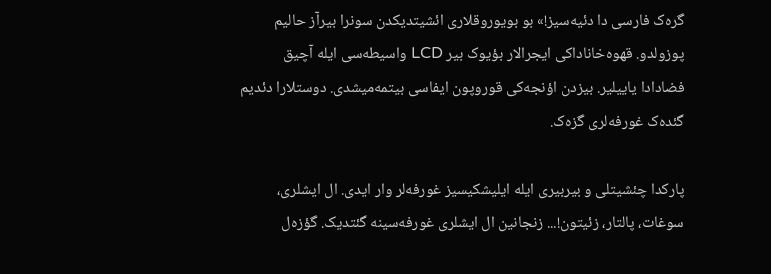گره‌ک فارسی دا دئیه‌سیز!» بو بویوروقلاری ائشیتدیکدن سونرا بیرآز حالیم پوزولدو. قهوه‌خاناداکی ایجرالار بؤیوک بیر LCD واسیطه‌سی ایله آچیق فضادادا یاییلیر. بیزدن اؤنجه‌کی قوروپون ایفاسی بیتمه‌میشدی. دوستلارا دئدیم گئده‌ک غورفه‌لری گزه‌ک.

پارکدا چئشیتلی و بیربیری ایله ایلیشکیسیز غورفه‌لر وار ایدی. ال ایشلری، سوغات، پالتار، زئیتون!... زنجانین ال ایشلری غورفه‌سینه گئتدیک. گؤزه‌ل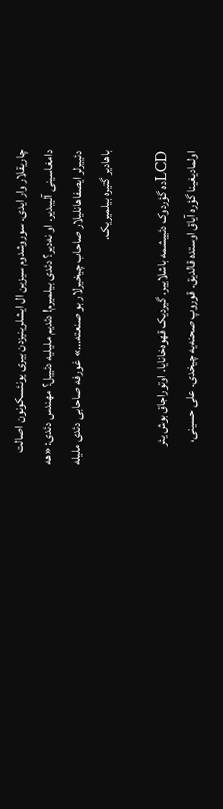چاریقلار وار ایدی. سوروشدوم سیزین ال ایشلرینیزدن بیری یونئسکونون اصالت دامغاسینی آلیبدیر. او نه‌دیر؟ دئدی بیلمیرم! دئدیم ملیلیه دئییل؟ مهندس دئدی: «هه دئییرلر ایصفاهانلیلار صاحاب چیخیرلار بو صنعته...» غورفه صاحابی دئدی ملیله باهادیر گتیره بیلمیریک.

LCDده گؤردوک دئییشمه باشلاییر. گیردیک قهوه‌خانایا. اوتوراجاق بوش یئر اولمادیغینا گؤره آیاق اوستده قالدیق. قوروپ صحنه‌یه چیخدی. علی حسینی،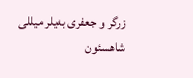زرگر و جعفری به‌یلر میللی شاهسئون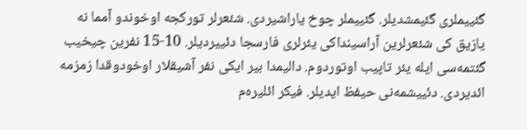گئییملری گئیمشدیلر. گئییملر چوخ یاراشیردی. شئعرلر تورکجه اوخوندو آمما نه یازیق کی شئعرلرین آراسینداکی یئرلری فارسجا دئییردیلر. 10-15 نفرین چیخیب گئتمه‌سی ایله یئر تاپیب اوتوردوم. دالیمدا بیر ایکی نفر آشیقلار اوخودوقدا زمزمه ائدیردی. دئییشمه‌نی حیفظ ایدیلر. فیکر ائلیره‌م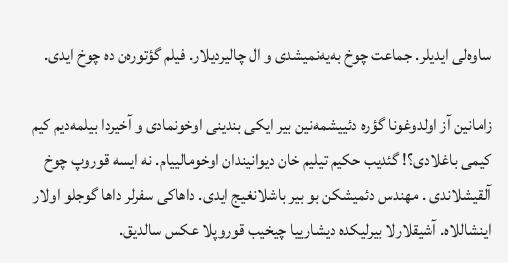ساوه‌لی ایدیلر. جماعت چوخ به‌یه‌نمیشدی و ال چالیردیلار. فیلم گؤتوره‌ن ده چوخ ایدی.

زامانین آز اولدوغونا گؤره دئییشمه‌نین بیر ایکی بندینی اوخونمادی و آخیردا بیلمه‌دیم کیم کیمی باغلادی؟! گئدیب حکیم تیلیم خان دیوانیندان اوخومالییام. نه ایسه قوروپ چوخ آلقیشلاندی . مهندس دئمیشکن بو بیر باشلانغیج ایدی. داهاکی سفرلر داها گوجلو اولار اینشاللاه. آشیقلارلا بیرلیکده دیشارییا چیخیب قوروپلا عکس سالدیق.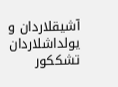آشیقلاردان و یولداشلاردان تشککور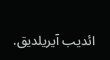ائدیب آیریلدیق.